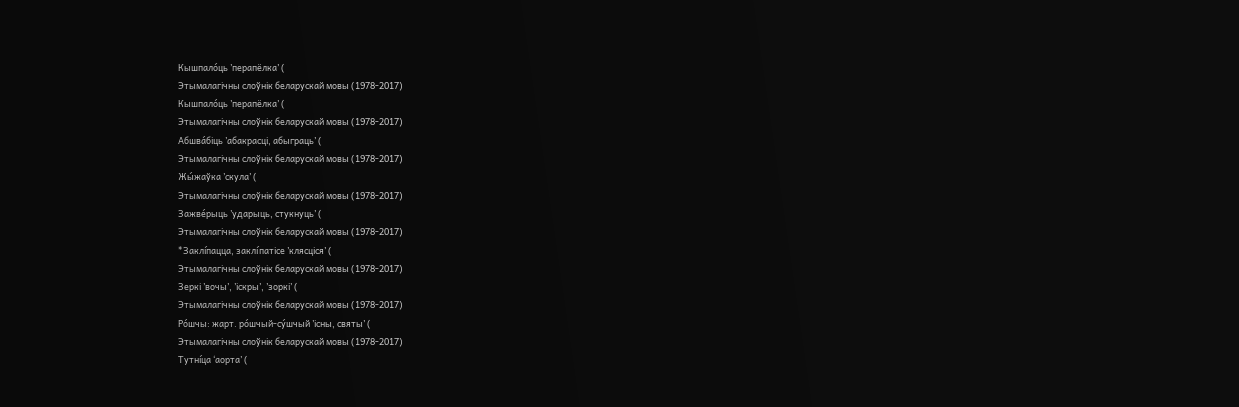Кышпало́ць ’перапёлка’ (
Этымалагічны слоўнік беларускай мовы (1978-2017)
Кышпало́ць ’перапёлка’ (
Этымалагічны слоўнік беларускай мовы (1978-2017)
Абшва́біць ’абакрасці, абыграць’ (
Этымалагічны слоўнік беларускай мовы (1978-2017)
Жы́жаўка ’скула’ (
Этымалагічны слоўнік беларускай мовы (1978-2017)
Зажве́рыць ’ударыць, стукнуць’ (
Этымалагічны слоўнік беларускай мовы (1978-2017)
*Заклі́пацца, заклі́патісе ’клясціся’ (
Этымалагічны слоўнік беларускай мовы (1978-2017)
Зеркі ’вочы’, ’іскры’, ’зоркі’ (
Этымалагічны слоўнік беларускай мовы (1978-2017)
Ро́шчы: жарт. ро́шчый‑су́шчый ’існы, святы’ (
Этымалагічны слоўнік беларускай мовы (1978-2017)
Тутні́ца ‘аорта’ (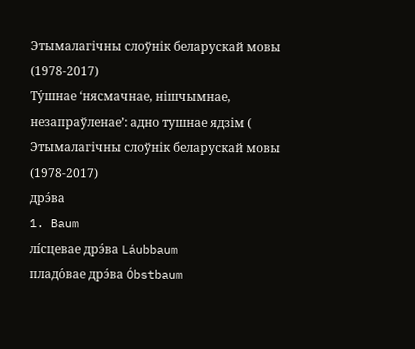Этымалагічны слоўнік беларускай мовы (1978-2017)
Ту́шнае ‘нясмачнае, нішчымнае, незапраўленае’: адно тушнае ядзім (
Этымалагічны слоўнік беларускай мовы (1978-2017)
дрэ́ва
1. Baum
лі́сцевае дрэ́ва Láubbaum
пладо́вае дрэ́ва Óbstbaum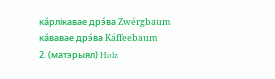ка́рлікавае дрэ́ва Zwérgbaum
ка́вавае дрэ́ва Káffeebaum
2. (матэрыял) Holz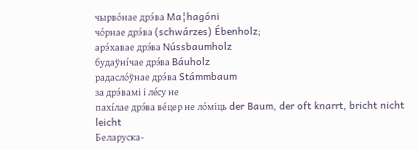чырво́нае дрэ́ва Ma¦hagóni
чо́рнае дрэ́ва (schwárzes) Ébenholz;
арэ́хавае дрэ́ва Nússbaumholz
будаўні́чае дрэ́ва Báuholz
радасло́ўнае дрэ́ва Stámmbaum
за дрэ́вамі і ле́су не
пахі́лае дрэ́ва ве́цер не ло́міць der Baum, der oft knarrt, bricht nicht leicht
Беларуска-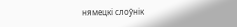нямецкі слоўнік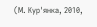(М. Кур'янка, 2010,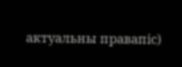актуальны правапіс)